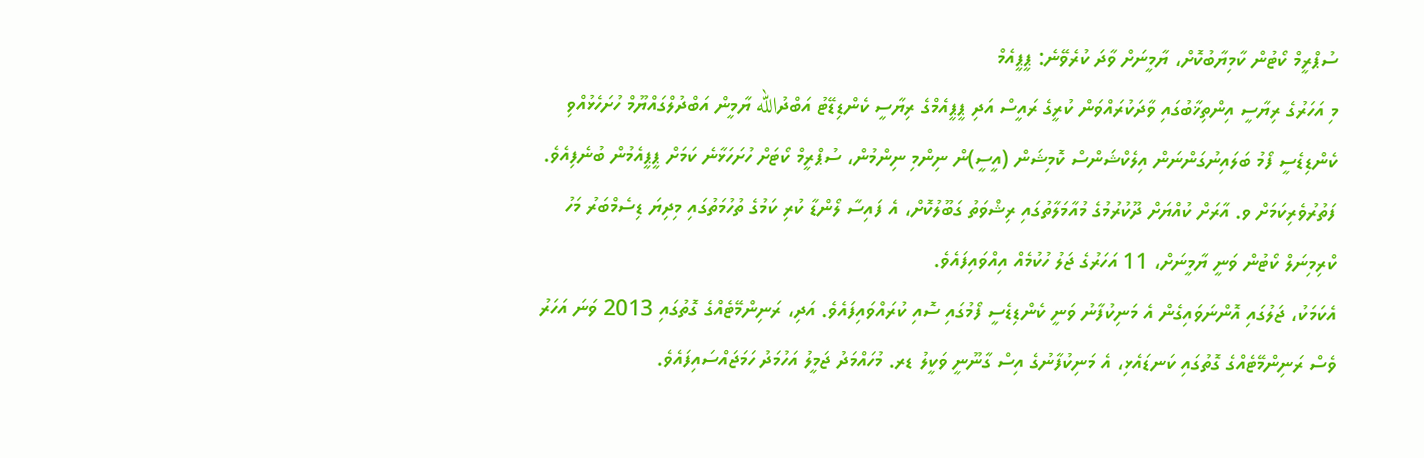ސުޕްރީމް ކޯޓުން ކާމިޔާބުކޮށް، ޔާމީނަށް ވާދަ ކުރެވޭނެ: ޕީޕީއެމް
މި އަހަރުގެ ރިޔާސީ އިންތިޚާބުގައި ވާދަކުރައްވަން ކުރީގެ ރައީސް އަދި ޕީޕީއެމްގެ ރިޔާސީ ކެންޑިޑޭޓު އަބްދުالله ޔާމީން އަބްދުލްގައްޔޫމް ހުށަހެޅުއްވި ކެންޑިޑެސީ ފޯމު ބަލައިނުގަންނަން އިލެކްޝަންސް ކޮމިޝަން (އީސީ)ން ނިންމި ނިންމުން، ސުޕްރީމް ކޯޓަށް ހުށަހަޅާނެ ކަމަށް ޕީޕީއެމުން ބުނެފިއެވެ.
ފަތުރުވެރިކަމަށް ވ. އާރަށް ކުއްޔަށް ދޫކުރުމުގެ މުއާމަލާތުގައި ރިޝްވަތު ގަބޫލުކޮށް، އެ ފައިސާ ލޯންޑާ ކުރި ކަމުގެ ތުހުމަތުގައި މިދިޔަ ޑިސެމްބަރު މަހު ކްރިމިނަލް ކޯޓުން ވަނީ ޔާމީނަށް، 11 އަހަރުގެ ޖަލު ހުކުމެއް އިއްވައިފައެވެ.
އެކަމަކު، ޖަލުގައި އޮންނަވައިގެން އެ މަނިކުފާނު ވަނީ ކެންޑިޑެސީ ފޯމުގައި ސޮއި ކުރައްވައިފައެވެ. އަދި، ރަނިންމޭޓެއްގެ ގޮތުގައި 2013 ވަނަ އަހަރު ވެސް ރަނިންމޭޓެއްގެ ގޮތުގައި ކަނޑައެޅި، އެ މަނިކުފާނުގެ އިސް ގާނޫނީ ވަކީލު ޑރ. މުހައްމަދު ޖަމީލު އަހުމަދު ހަމަޖައްސައިފައެވެ.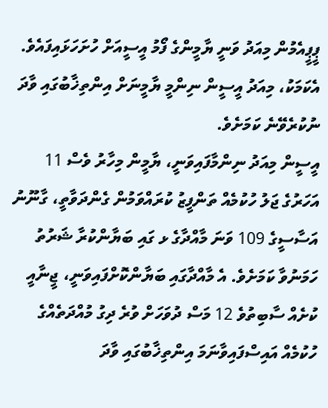ޕީޕީއެމުން މިއަދު ވަނީ ޔާމީންގެ ފޯމު އީސީއަށް ހުށަހަޅައިފައެވެ. އެކަމަކު، މިއަދު އީސީން ނިންމީ ޔާމީނަށް އިންތިޚާބުގައި ވާދަ ނުކުރެވޭނެ ކަމަށެވެ.
އީސީން މިއަދު ނިންމާފައިވަނީ، ޔާމީން މިހާރު ވެސް 11 އަހަރުގެ ޖަލު ހުކުމެއް ތަންފީޒު ކުރައްވަމުން ގެންދަވާތީ، ގާނޫނު އަސާސީގެ 109 ވަނަ މާއްދާގެ ޅ ގައި ބަޔާންކުރާ ޝަރުތު ހަމަނުވާ ކަމަށެވެ. އެ މާއްދާގައި ބަޔާންކޮށްފައިވަނީ، ޖީނާއީ ކުށެއް ސާބިތުވެ 12 މަސް ދުވަހަށް ވުރެ ދިގު މުއްދަތެއްގެ ހުކުމެއް އައިސްފައިވާނަމަ އިންތިޚާބުގައި ވާދަ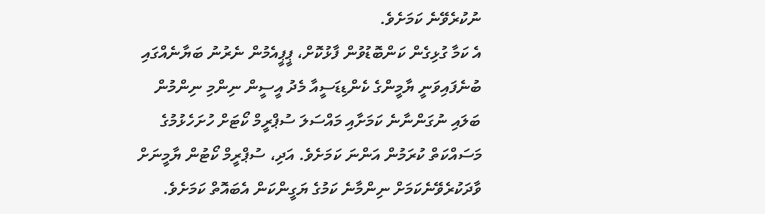ނުކުރެވޭނެ ކަމަށެވެ.
އެ ކަމާ ގުޅިގެން ކަންބޮޑުވުން ފާޅުކޮށް، ޕީޕީއެމުން ނެރުނު ބަޔާނެއްގައި ބުނެފައިވަނީ ޔާމީންގެ ކެންޑިޑަސީއާ މެދު އީސީން ނިންމި ނިންމުން ބަލައި ނުގަންނާނެ ކަމަށާއި މައްސަލަ ސުޕްރީމް ކޯޓަށް ހުށަހެޅުމުގެ މަސައްކަތް ކުރަމުން އަންނަ ކަމަށެވެ. އަދި، ސުޕްރީމް ކޯޓުން ޔާމީނަށް ވާދަކުރެވޭނެކަމަށް ނިންމާނެ ކަމުގެ ޔަގީންކަން އެބައޮތް ކަމަށެވެ.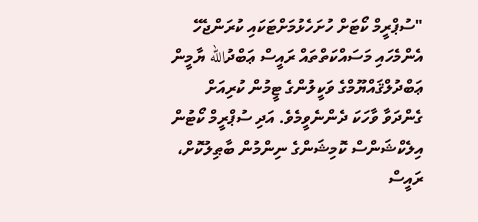"ސުޕްރީމް ކޯޓަށް ހުށަހެޅުމަށްޓަކައި ކުރަންޖެހޭ އެންމެހައި މަސައްކަތްތައް ރައީސް ޢަބްދުالله ޔާމީން ޢަބްދުލްޤައްޔޫމްގެ ވަކީލުންގެ ޓީމުން ކުރިއަށް ގެންދަވާ ވާހަކަ ދެންނެވީމެވެ. އަދި ސުޕްރީމް ކޯޓުން އިލެކްޝަންސް ކޮމިޝަންގެ ނިންމުން ބާޠިލުކޮށް، ރައީސް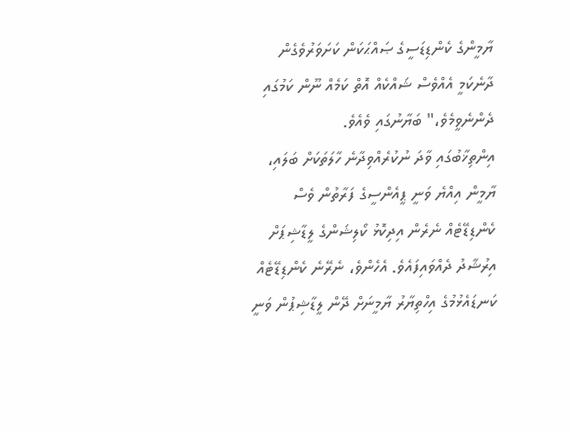ޔާމީންގެ ކެންޑިޑަސީގެ ޞައްޙަކަން ކަށަވަރުވެގެން ދާނެކަމީ އެއްވެސް ޝައްކެއް އޮތް ކަމެއް ނޫން ކަމުގައި ދެންނެވީމެވެ،" ބަޔާނުގައި ވެއެވެ.
އިންތިޚާބުގައި ވާދަ ނުކުރެއްވިދާނެ ހާލަތަކަށް ބަލައި، ޔާމީން އިއްޔެ ވަނީ ޕީއެންސީގެ ފަރާތުން ވެސް ކެންޑިޑޭޓެއް ނެރެން އިދިކޮޅު ކޯލިޝަންގެ ލީޑާޝިޕަށް އިރުޝާދު ދެއްވައިފައެވެ. އެހެންވެ، ނެރޭނެ ކެންޑިޑޭޓެއް ކަނޑައެޅުމުގެ އިހްތިޔާރު ޔާމީނަށް ދޭން ލީޑާޝިޕުން ވަނީ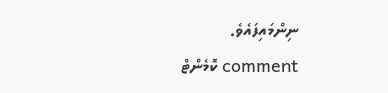ނިންމައިފައެވެ.
comment ކޮމެންޓް